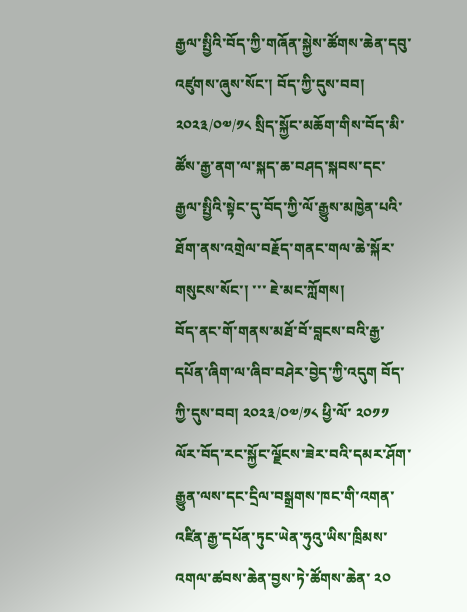རྒྱལ་སྤྱིའི་བོད་ཀྱི་གཞོན་སྐྱེས་ཚོགས་ཆེན་དབུ་འཛུགས་ཞུས་སོང་། བོད་ཀྱི་དུས་བབ། ༢༠༢༣/༠༧/༡༨ སྲིད་སྐྱོང་མཆོག་གིས་བོད་མི་ཚོས་རྒྱ་ནག་ལ་སྐད་ཆ་བཤད་སྐབས་དང་རྒྱལ་སྤྱིའི་སྟེང་དུ་བོད་ཀྱི་ལོ་རྒྱུས་མཁྱེན་པའི་ཐོག་ནས་འགྲེལ་བརྗོད་གནང་གལ་ཆེ་སྐོར་གསུངས་སོང་། ་་་ ཇེ་མང་ཀློགས།
བོད་ནང་གོ་གནས་མཐོ་བོ་བླངས་བའི་རྒྱ་དཔོན་ཞིག་ལ་ཞིབ་བཤེར་བྱེད་ཀྱི་འདུག བོད་ཀྱི་དུས་བབ། ༢༠༢༣/༠༧/༡༨ ཕྱི་ལོ་ ༢༠༡༡ ལོར་བོད་རང་སྐྱོང་ལྗོངས་ཟེར་བའི་དམར་ཤོག་རྒྱུན་ལས་དང་དྲིལ་བསྒྲགས་ཁང་གི་འགན་འཛིན་རྒྱ་དཔོན་ཏུང་ཡེན་ཧུའུ་ཡིས་ཁྲིམས་འགལ་ཚབས་ཆེན་བྱས་ཏེ་ཚོགས་ཆེན་ ༢༠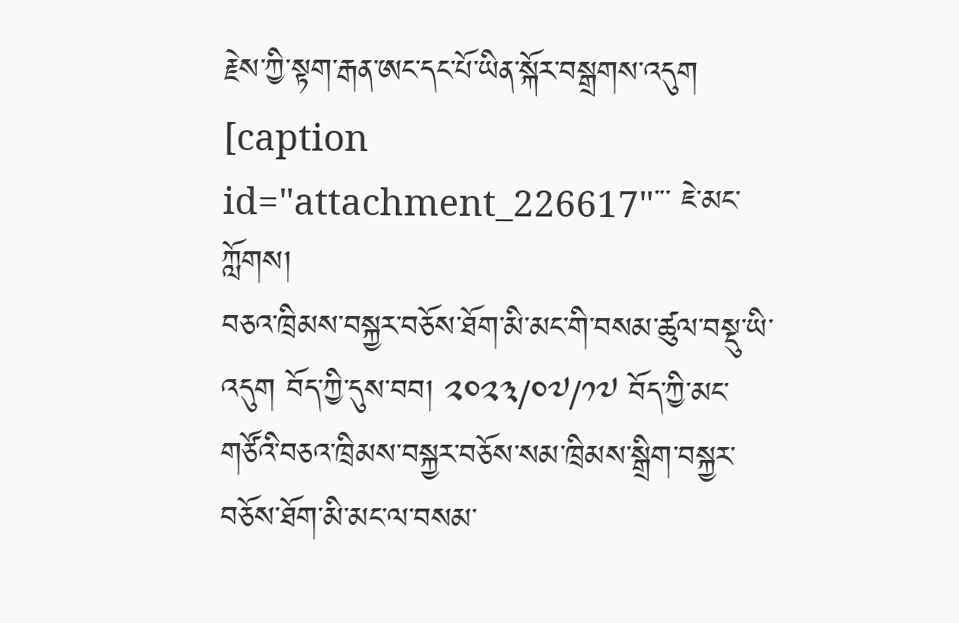རྗེས་ཀྱི་སྟག་རྒན་ཨང་དང་པོ་ཡིན་སྐོར་བསྒྲགས་འདུག [caption id="attachment_226617"་་་ ཇེ་མང་ཀློགས།
བཅའ་ཁྲིམས་བསྐྱར་བཅོས་ཐོག་མི་མང་གི་བསམ་ཚུལ་བསྡུ་ཡི་འདུག བོད་ཀྱི་དུས་བབ། ༢༠༢༣/༠༧/༡༧ བོད་ཀྱི་མང་གཙོའི་བཅའ་ཁྲིམས་བསྐྱར་བཅོས་སམ་ཁྲིམས་སྒྲིག་བསྐྱར་བཅོས་ཐོག་མི་མང་ལ་བསམ་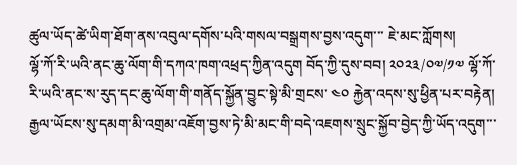ཚུལ་ཡོད་ཚེ་ཡིག་ཐོག་ནས་འབུལ་དགོས་པའི་གསལ་བསྒྲགས་བྱས་འདུག་་་ ཇེ་མང་ཀློགས།
ལྷོ་ཀོ་རི་ཡའི་ནང་ཆུ་ལོག་གི་དཀའ་ཁག་འཕྲད་ཀྱིན་འདུག བོད་ཀྱི་དུས་བབ། ༢༠༢༣/༠༧/༡༧ ལྷོ་ཀོ་རི་ཡའི་ནང་ས་རུད་དང་ཆུ་ལོག་གི་གནོད་སྐྱོན་བྱུང་སྟེ་མི་གྲངས་ ༤༠ རྐྱེན་འདས་སུ་ཕྱིན་པར་བརྟེན། རྒྱལ་ཡོངས་སུ་དམག་མི་འགྲམ་འཇོག་བྱས་ཏེ་མི་མང་གི་བདེ་འཇགས་སྲུང་སྐྱོབ་བྱེད་ཀྱི་ཡོད་འདུག་་་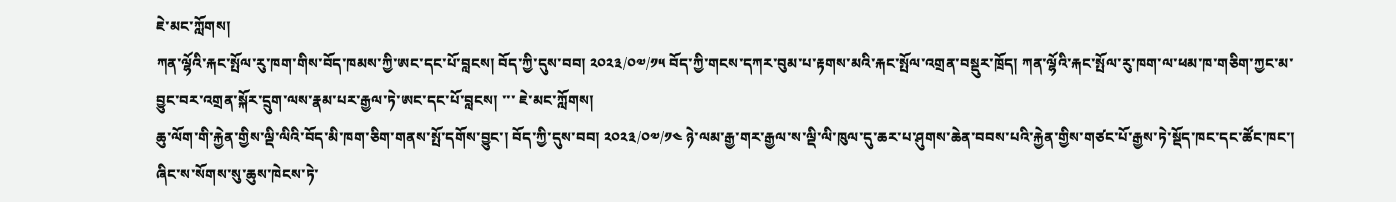ཇེ་མང་ཀློགས།
ཀན་ལྷོའི་རྐང་སྤོལ་རུ་ཁག་གིས་བོད་ཁམས་ཀྱི་ཨང་དང་པོ་བླངས། བོད་ཀྱི་དུས་བབ། ༢༠༢༣/༠༧/༡༥ བོད་ཀྱི་གངས་དཀར་བུམ་པ་རྟགས་མའི་རྐང་སྤོལ་འགྲན་བསྡུར་ཁྲོད། ཀན་ལྷོའི་རྐང་སྤོལ་རུ་ཁག་ལ་ཕམ་ཁ་གཅིག་ཀྱང་མ་བྱུང་བར་འགྲན་སྐོར་དྲུག་ལས་རྣམ་པར་རྒྱལ་ཏེ་ཨང་དང་པོ་བླངས། ་་་ ཇེ་མང་ཀློགས།
ཆུ་ལོག་གི་རྐྱེན་གྱིས་ལྡི་ལིའི་བོད་མི་ཁག་ཅིག་གནས་སྤོ་དགོས་བྱུང་། བོད་ཀྱི་དུས་བབ། ༢༠༢༣/༠༧/༡༤ ཉེ་ལམ་རྒྱ་གར་རྒྱལ་ས་ལྡི་ལི་ཁུལ་དུ་ཆར་པ་ཤུགས་ཆེན་བབས་པའི་རྐྱེན་གྱིས་གཙང་པོ་རྒྱས་ཏེ་སྡོད་ཁང་དང་ཚོང་ཁང་། ཞིང་ས་སོགས་སུ་ཆུས་ཁེངས་ཏེ་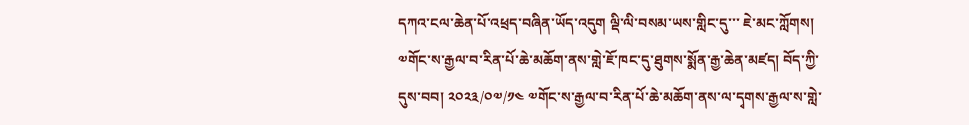དཀའ་ངལ་ཆེན་པོ་འཕྲད་བཞིན་ཡོད་འདུག ལྡི་ལི་བསམ་ཡས་གླིང་དུ་་་ ཇེ་མང་ཀློགས།
༧གོང་ས་རྒྱལ་བ་རིན་པོ་ཆེ་མཆོག་ནས་གླེ་ཇོ་ཁང་དུ་ཐུགས་སྨོན་རྒྱ་ཆེན་མཛད། བོད་ཀྱི་དུས་བབ། ༢༠༢༣/༠༧/༡༤ ༧གོང་ས་རྒྱལ་བ་རིན་པོ་ཆེ་མཆོག་ནས་ལ་དྭགས་རྒྱལ་ས་གླེ་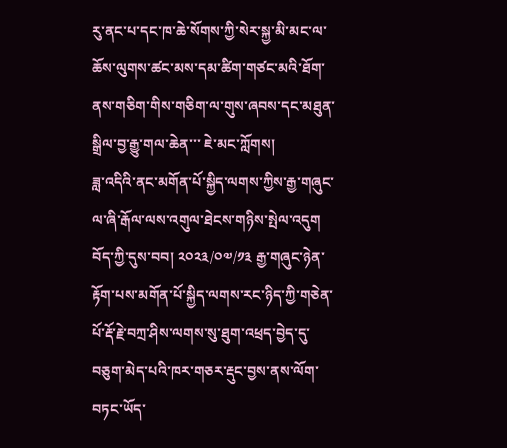རུ་ནང་པ་དང་ཁ་ཆེ་སོགས་ཀྱི་སེར་སྐྱ་མི་མང་ལ་ཆོས་ལུགས་ཚང་མས་དམ་ཚིག་གཙང་མའི་ཐོག་ནས་གཅིག་གིས་གཅིག་ལ་གུས་ཞབས་དང་མཐུན་སྒྲིལ་བྱ་རྒྱུ་གལ་ཆེན་་་ ཇེ་མང་ཀློགས།
ཟླ་འདིའི་ནང་མགོན་པོ་སྐྱིད་ལགས་ཀྱིས་རྒྱ་གཞུང་ལ་ཞི་རྒོལ་ལས་འགུལ་ཐེངས་གཉིས་སྤེལ་འདུག བོད་ཀྱི་དུས་བབ། ༢༠༢༣/༠༧/༡༣ རྒྱ་གཞུང་ཉེན་རྟོག་པས་མགོན་པོ་སྐྱིད་ལགས་རང་ཉིད་ཀྱི་གཅེན་པོ་རྡོ་རྗེ་བཀྲ་ཤིས་ལགས་སུ་ཐུག་འཕྲད་བྱེད་དུ་བཅུག་མེད་པའི་ཁར་གཅར་རྡུང་བྱས་ནས་ལོག་བཏང་ཡོད་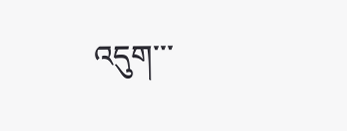འདུག་་་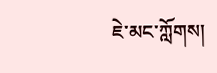ཇེ་མང་ཀློགས།